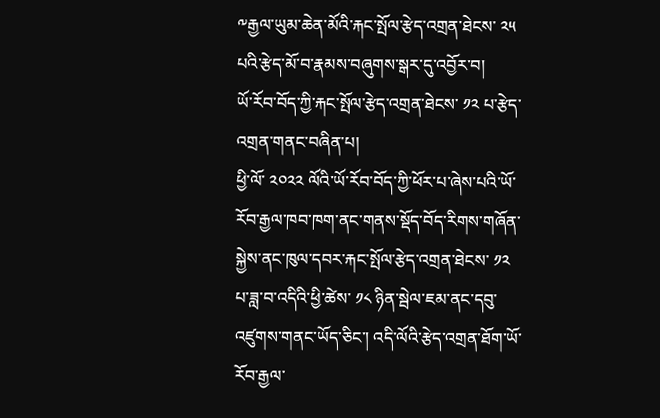༸རྒྱལ་ཡུམ་ཆེན་མོའི་རྐང་སྤོལ་རྩེད་འགྲན་ཐེངས་ ༢༥ པའི་རྩེད་མོ་བ་རྣམས་བཞུགས་སྒར་དུ་འབྱོར་བ།
ཡོ་རོབ་བོད་ཀྱི་རྐང་སྤོལ་རྩེད་འགྲན་ཐེངས་ ༡༢ པ་རྩེད་འགྲན་གནང་བཞིན་པ།
ཕྱི་ལོ་ ༢༠༢༢ ལོའི་ཡོ་རོབ་བོད་ཀྱི་ཕོར་པ་ཞེས་པའི་ཡོ་རོབ་རྒྱལ་ཁབ་ཁག་ནང་གནས་སྡོད་བོད་རིགས་གཞོན་སྐྱེས་ནང་ཁུལ་དབར་རྐང་སྤོལ་རྩེད་འགྲན་ཐེངས་ ༡༢ པ་ཟླ་བ་འདིའི་ཕྱི་ཚེས་ ༡༨ ཉིན་སྦེལ་ཇམ་ནང་དབུ་འཛུགས་གནང་ཡོད་ཅིང་། འདི་ལོའི་རྩེད་འགྲན་ཐོག་ཡོ་རོབ་རྒྱལ་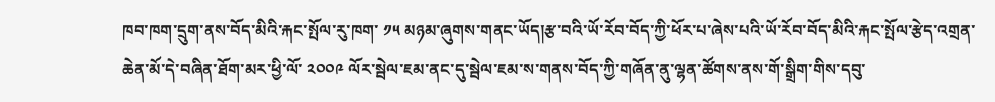ཁབ་ཁག་དྲུག་ནས་བོད་མིའི་རྐང་སྤོལ་རུ་ཁག་ ༡༥ མཉམ་ཞུགས་གནང་ཡོད།རྩ་བའི་ཡོ་རོབ་བོད་ཀྱི་ཕོར་པ་ཞེས་པའི་ཡོ་རོབ་བོད་མིའི་རྐང་སྤོལ་རྩེད་འགྲན་ཆེན་མོ་དེ་བཞིན་ཐོག་མར་ཕྱི་ལོ་ ༢༠༠༩ ལོར་སྦེལ་ཇམ་ནང་དུ་སྦེལ་ཇམ་ས་གནས་བོད་ཀྱི་གཞོན་ནུ་ལྷན་ཚོགས་ནས་གོ་སྒྲིག་གིས་དབུ་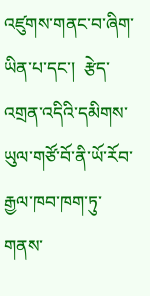འཛུགས་གནང་བ་ཞིག་ཡིན་པ་དང་།  རྩེད་འགྲན་འདིའི་དམིགས་ཡུལ་གཙོ་བོ་ནི་ཡོ་རོབ་རྒྱལ་ཁབ་ཁག་ཏུ་གནས་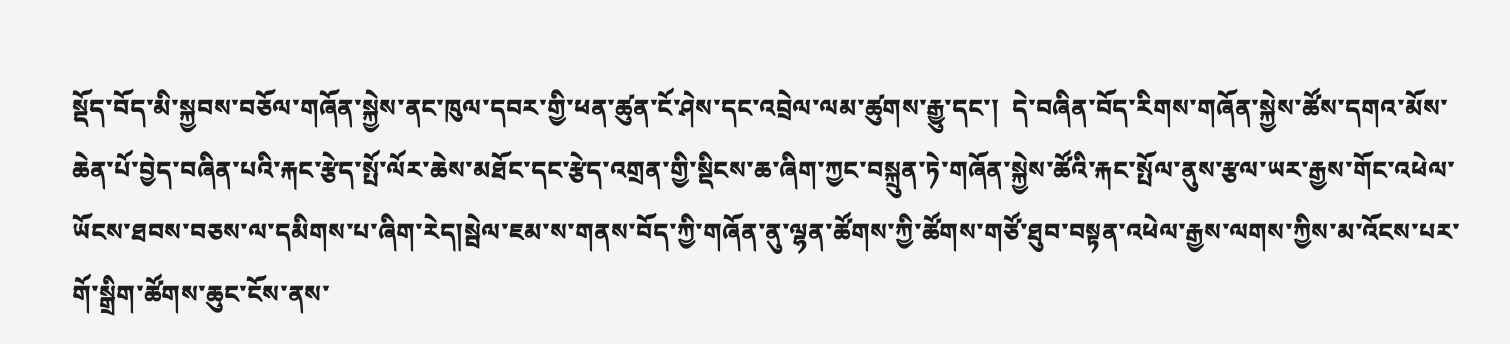སྡོད་བོད་མི་སྐྱབས་བཅོལ་གཞོན་སྐྱེས་ནང་ཁུལ་དབར་གྱི་ཕན་ཚུན་ངོ་ཤེས་དང་འབྲེལ་ལམ་ཚུགས་རྒྱུ་དང་།  དེ་བཞིན་བོད་རིགས་གཞོན་སྐྱེས་ཚོས་དགའ་མོས་ཆེན་པོ་བྱེད་བཞིན་པའི་རྐང་རྩེད་སྤོ་ལོར་ཆེས་མཐོང་དང་རྩེད་འགྲན་གྱི་སྡིངས་ཆ་ཞིག་ཀྱང་བསྐྲུན་ཏེ་གཞོན་སྐྱེས་ཚོའི་རྐང་སྤོལ་ནུས་རྩལ་ཡར་རྒྱས་གོང་འཕེལ་ཡོངས་ཐབས་བཅས་ལ་དམིགས་པ་ཞིག་རེད།སྦེལ་ཇམ་ས་གནས་བོད་ཀྱི་གཞོན་ནུ་ལྷན་ཚོགས་ཀྱི་ཚོགས་གཙོ་ཐུབ་བསྟན་འཕེལ་རྒྱས་ལགས་ཀྱིས་མ་འོངས་པར་གོ་སྒྲིག་ཚོགས་ཆུང་ངོས་ནས་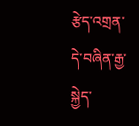རྩེད་འགྲན་དེ་བཞིན་རྒྱ་སྐྱེད་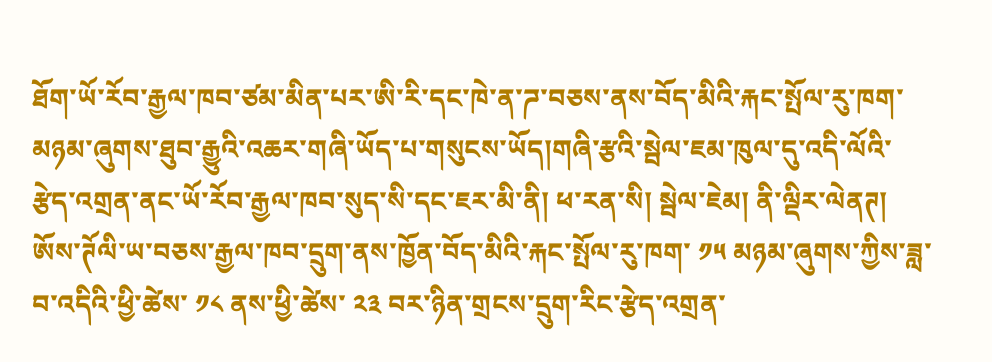ཐོག་ཡོ་རོབ་རྒྱལ་ཁབ་ཙམ་མིན་པར་ཨི་རི་དང་ཁེ་ན་ཌ་བཅས་ནས་བོད་མིའི་རྐང་སྤོལ་རུ་ཁག་མཉམ་ཞུགས་ཐུབ་རྒྱུའི་འཆར་གཞི་ཡོད་པ་གསུངས་ཡོད།གཞི་རྩའི་སྦེལ་ཇམ་ཁུལ་དུ་འདི་ལོའི་རྩེད་འགྲན་ནང་ཡོ་རོབ་རྒྱལ་ཁབ་སུད་སི་དང་ཇར་མི་ནི། ཕ་རན་སི། སྦེལ་ཇེམ། ནི་ལྡིར་ལེནཊ། ཨོས་ཊོལི་ཡ་བཅས་རྒྱལ་ཁབ་དྲུག་ནས་ཁྱོན་བོད་མིའི་རྐང་སྤོལ་རུ་ཁག་ ༡༥ མཉམ་ཞུགས་ཀྱིས་ཟླ་བ་འདིའི་ཕྱི་ཚེས་ ༡༨ ནས་ཕྱི་ཚེས་ ༢༣ བར་ཉིན་གྲངས་དྲུག་རིང་རྩེད་འགྲན་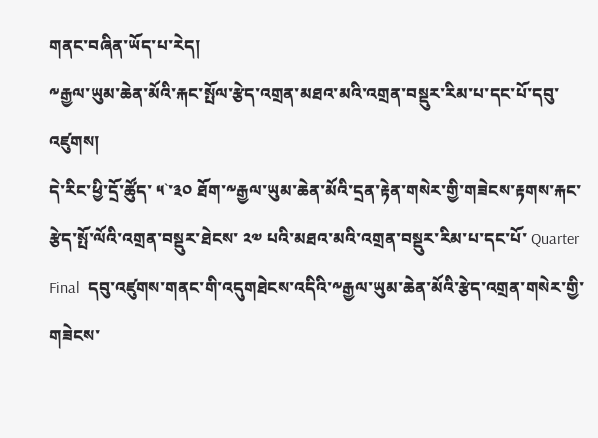གནང་བཞིན་ཡོད་པ་རེད།
༸རྒྱལ་ཡུམ་ཆེན་མོའི་རྐང་སྤོལ་རྩེད་འགྲན་མཐའ་མའི་འགྲན་བསྡུར་རིམ་པ་དང་པོ་དབུ་འཛུགས།
དེ་རིང་ཕྱི་དྲོ་ཚོུད་ ༥`་༣༠ ཐོག་༸རྒྱལ་ཡུམ་ཆེན་མོའི་དྲན་རྟེན་གསེར་གྱི་གཟེངས་རྟགས་རྐང་རྩེད་སྤོ་ལོའི་འགྲན་བསྡུར་ཐེངས་ ༢༧ པའི་མཐའ་མའི་འགྲན་བསྡུར་རིམ་པ་དང་པོ་ Quarter Final  དབུ་འཛུགས་གནང་གི་འདུགཐེངས་འདིའི་༸རྒྱལ་ཡུམ་ཆེན་མོའི་རྩེད་འགྲན་གསེར་གྱི་གཟེངས་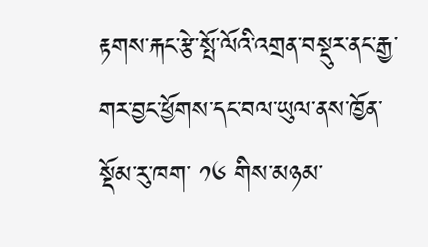རྟགས་རྐང་རྩེ་སྤོ་ལོའི་འགྲན་བསྡུར་ནང་རྒྱ་གར་བྱང་ཕྱོགས་དང་བལ་ཡུལ་ནས་ཁྱོན་སྡོམ་རུ་ཁག་ ༡༦ གིས་མཉམ་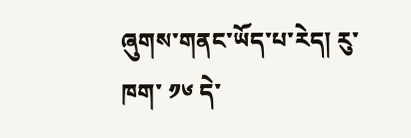ཞུགས་གནང་ཡོད་པ་རེད། རུ་ཁག་ ༡༦ དེ་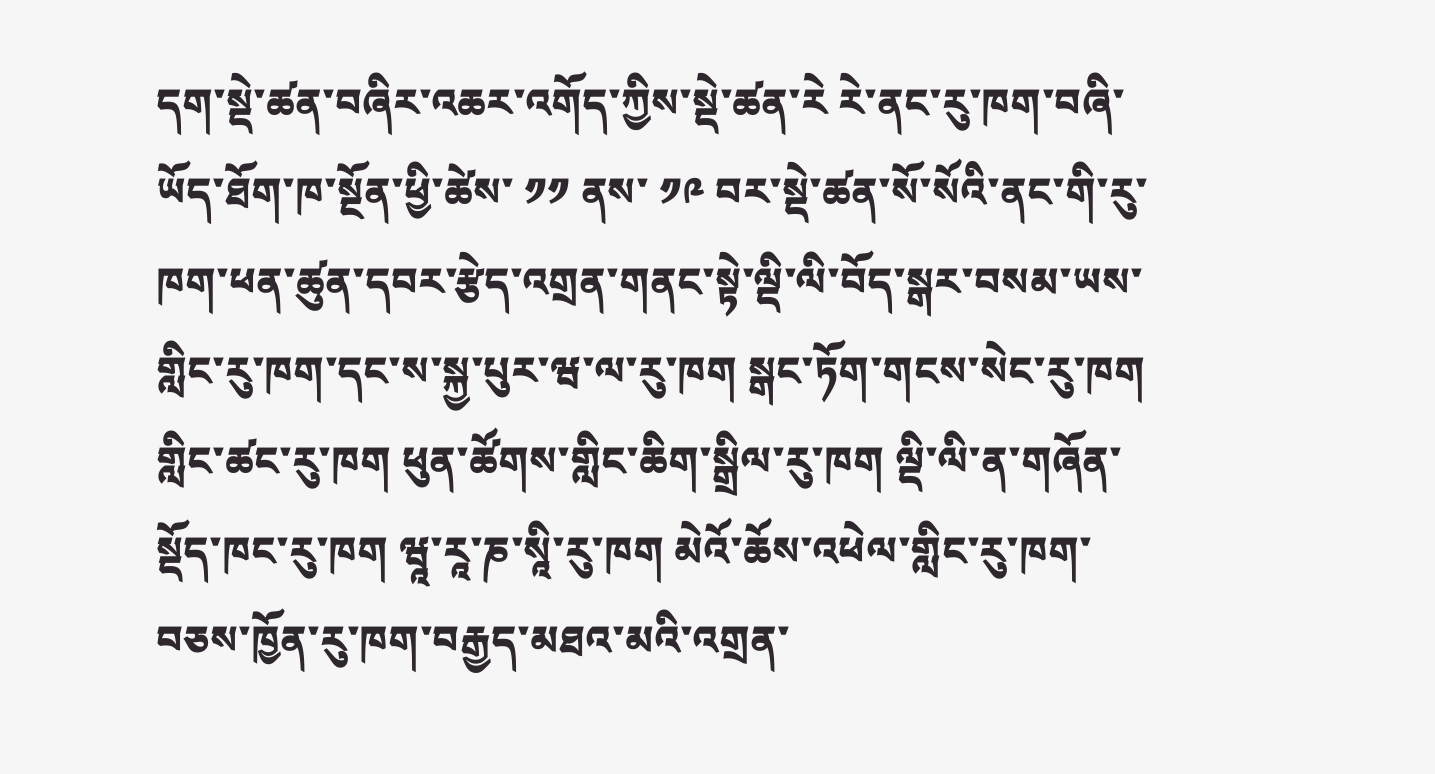དག་སྡེ་ཚན་བཞིར་འཆར་འགོད་ཀྱིས་སྡེ་ཚན་རེ རེ་ནང་རུ་ཁག་བཞི་ཡོད་ཐོག་ཁ་སྔོན་ཕྱི་ཚེས་ ༡༡ ནས་ ༡༩ བར་སྡེ་ཚན་སོ་སོའི་ནང་གི་རུ་ཁག་ཕན་ཚུན་དབར་རྩེད་འགྲན་གནང་སྟེ་ལྡི་ལི་བོད་སྒར་བསམ་ཡས་གླིང་རུ་ཁག་དང་ས་སྐྱ་པུར་ཝ་ལ་རུ་ཁག སྒང་ཏོག་གངས་སེང་རུ་ཁག གླིང་ཚང་རུ་ཁག ཕུན་ཚོགས་གླིང་ཆིག་སྒྲིལ་རུ་ཁག ལྡི་ལི་ན་གཞོན་སྡོད་ཁང་རུ་ཁག ཝཱ་རཱ་ཎ་སཱི་རུ་ཁག མེའོ་ཆོས་འཕེལ་གླིང་རུ་ཁག་བཅས་ཁྱོན་རུ་ཁག་བརྒྱད་མཐའ་མའི་འགྲན་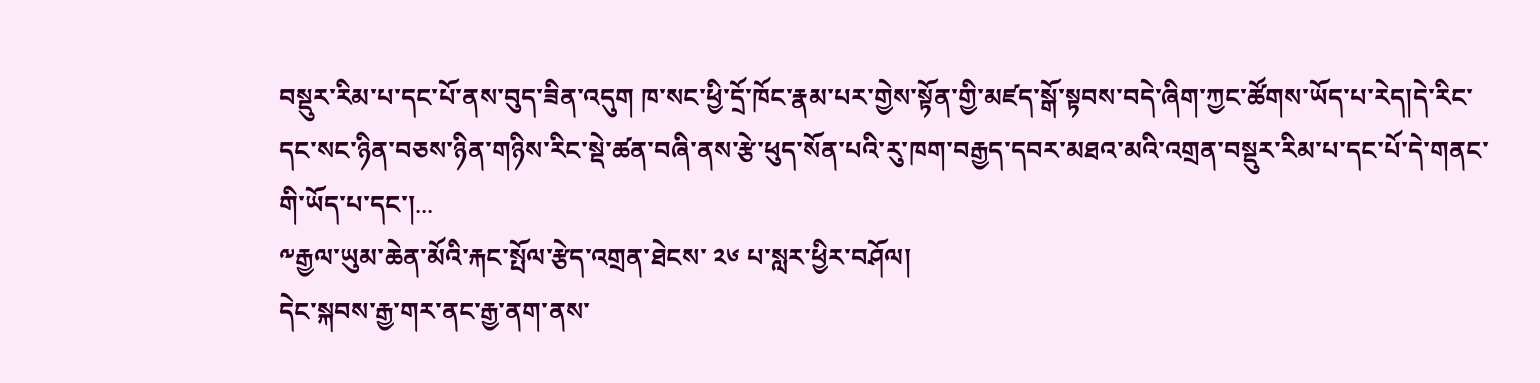བསྡུར་རིམ་པ་དང་པོ་ནས་བུད་ཟིན་འདུག ཁ་སང་ཕྱི་དྲོ་ཁོང་རྣམ་པར་གྱེས་སྟོན་གྱི་མཛད་སྒོ་སྟབས་བདེ་ཞིག་ཀྱང་ཚོགས་ཡོད་པ་རེད།དེ་རིང་དང་སང་ཉིན་བཅས་ཉིན་གཉིས་རིང་སྡེ་ཚན་བཞི་ནས་རྩེ་ཕུད་སོན་པའི་རུ་ཁག་བརྒྱད་དབར་མཐའ་མའི་འགྲན་བསྡུར་རིམ་པ་དང་པོ་དེ་གནང་གི་ཡོད་པ་དང་།...
༸རྒྱལ་ཡུམ་ཆེན་མོའི་རྐང་སྤོལ་རྩེད་འགྲན་ཐེངས་ ༢༦ པ་སླར་ཕྱིར་བཤོལ།
དེང་སྐབས་རྒྱ་གར་ནང་རྒྱ་ནག་ནས་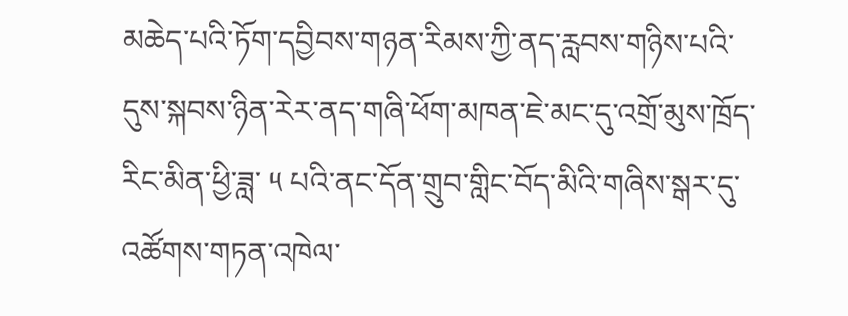མཆེད་པའི་ཏོག་དབྱིབས་གཉན་རིམས་ཀྱི་ནད་རླབས་གཉིས་པའི་དུས་སྐབས་ཉིན་རེར་ནད་གཞི་ཕོག་མཁན་ཇེ་མང་དུ་འགྲོ་མུས་ཁྲོད་རིང་མིན་ཕྱི་ཟླ་ ༥ པའི་ནང་དོན་གྲུབ་གླིང་བོད་མིའི་གཞིས་སྒར་དུ་འཚོགས་གཏན་འཁེལ་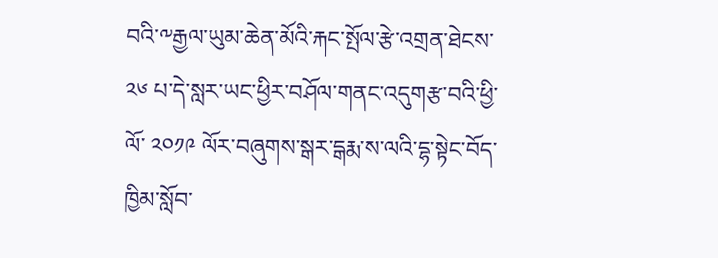བའི་༸རྒྱལ་ཡུམ་ཆེན་མོའི་རྐང་སྤོལ་རྩེ་འགྲན་ཐེངས་ ༢༦ པ་དེ་སླར་ཡང་ཕྱིར་བཤོལ་གནང་འདུགརྩ་བའི་ཕྱི་ལོ་ ༢༠༡༩ ལོར་བཞུགས་སྒར་དྒརྨ་ས་ལའི་དྷ་སྟེང་བོད་ཁྱིམ་སློབ་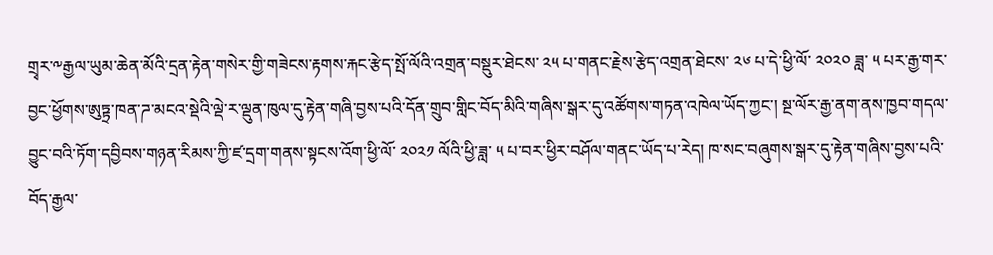གྲྭར་༸རྒྱལ་ཡུམ་ཆེན་མོའི་དྲན་རྟེན་གསེར་གྱི་གཟེངས་རྟགས་རྐང་རྩེད་སྤོ་ལོའི་འགྲན་བསྡུར་ཐེངས་ ༢༥ པ་གནང་རྗེས་རྩེད་འགྲན་ཐེངས་ ༢༦ པ་དེ་ཕྱི་ལོ་ ༢༠༢༠ ཟླ་ ༥ པར་རྒྱ་གར་བྱང་ཕྱོགས་ཨུཏྟྲ་ཁན་ཌ་མངའ་སྡེའི་ལྡེ་ར་ལྡུན་ཁུལ་དུ་རྟེན་གཞི་བྱས་པའི་དོན་གྲུབ་གླིང་བོད་མིའི་གཞིས་སྒར་དུ་འཚོགས་གཏན་འཁེལ་ཡོད་ཀྱང་། སྔ་ལོར་རྒྱ་ནག་ནས་ཁྱབ་གདལ་བྱུང་བའི་ཏོག་དབྱིབས་གཉན་རིམས་ཀྱི་ཛ་དྲག་གནས་སྟངས་འོག་ཕྱི་ལོ་ ༢༠༢༡ ལོའི་ཕྱི་ཟླ་ ༥ པ་བར་ཕྱིར་བཤོལ་གནང་ཡོད་པ་རེད། ཁ་སང་བཞུགས་སྒར་དུ་རྟེན་གཞིས་བྱས་པའི་བོད་རྒྱལ་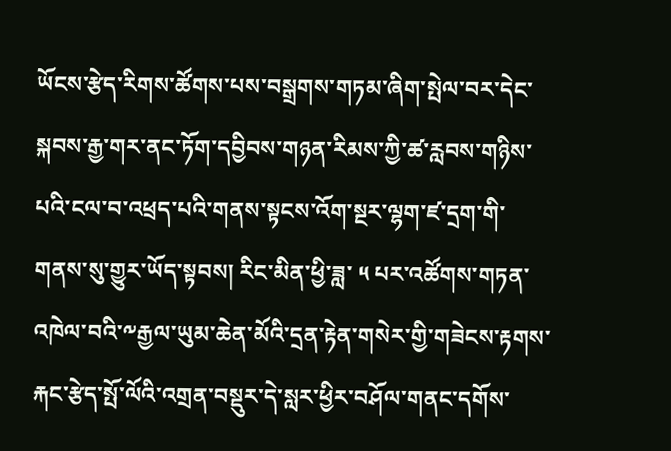ཡོངས་རྩེད་རིགས་ཚོགས་པས་བསྒྲགས་གཏམ་ཞིག་སྤེལ་བར་དེང་སྐབས་རྒྱ་གར་ནང་ཏོག་དབྱིབས་གཉན་རིམས་ཀྱི་ཚ་རླབས་གཉིས་པའི་ངལ་བ་འཕྲད་པའི་གནས་སྟངས་འོག་སྔར་ལྷག་ཛ་དྲག་གི་གནས་སུ་གྱུར་ཡོད་སྟབས། རིང་མིན་ཕྱི་ཟླ་ ༥ པར་འཚོགས་གཏན་འཁེལ་བའི་༸རྒྱལ་ཡུམ་ཆེན་མོའི་དྲན་རྟེན་གསེར་གྱི་གཟེངས་རྟགས་རྐང་རྩེད་སྤོ་ལོའི་འགྲན་བསྡུར་དེ་སླར་ཕྱིར་བཤོལ་གནང་དགོས་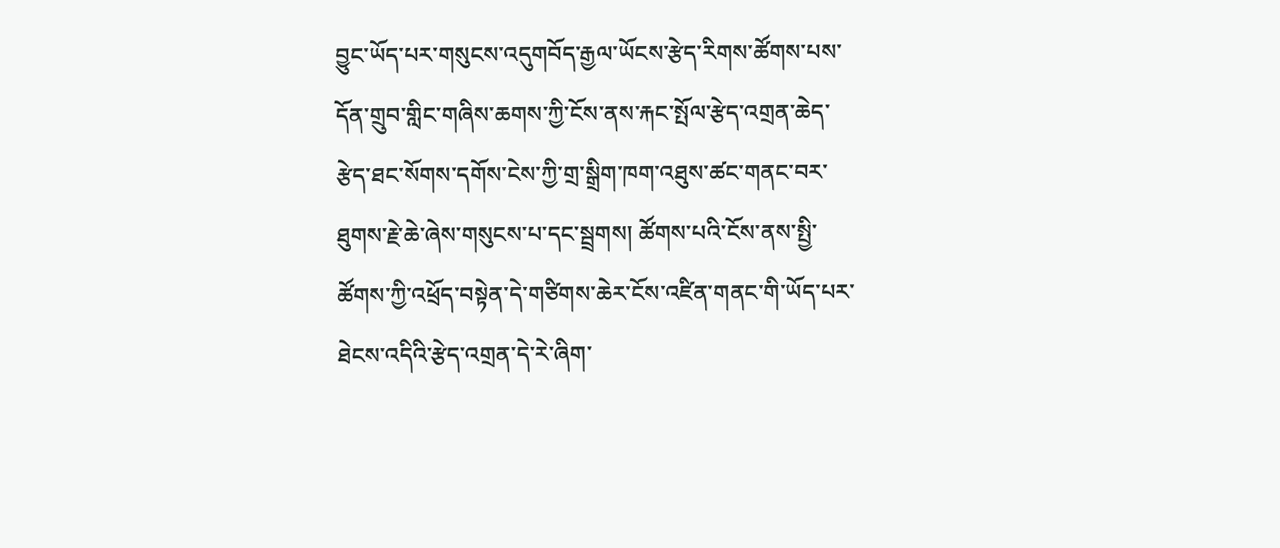བྱུང་ཡོད་པར་གསུངས་འདུགབོད་རྒྱལ་ཡོངས་རྩེད་རིགས་ཚོགས་པས་དོན་གྲུབ་གླིང་གཞིས་ཆགས་ཀྱི་ངོས་ནས་རྐང་སྤོལ་རྩེད་འགྲན་ཆེད་རྩེད་ཐང་སོགས་དགོས་ངེས་ཀྱི་གྲ་སྒྲིག་ཁག་འཐུས་ཚང་གནང་བར་ཐུགས་རྗེ་ཆེ་ཞེས་གསུངས་པ་དང་སྦྲགས། ཚོགས་པའི་ངོས་ནས་སྤྱི་ཚོགས་ཀྱི་འཕྲོད་བསྟེན་དེ་གཙིགས་ཆེར་ངོས་འཛིན་གནང་གི་ཡོད་པར་ཐེངས་འདིའི་རྩེད་འགྲན་དེ་རེ་ཞིག་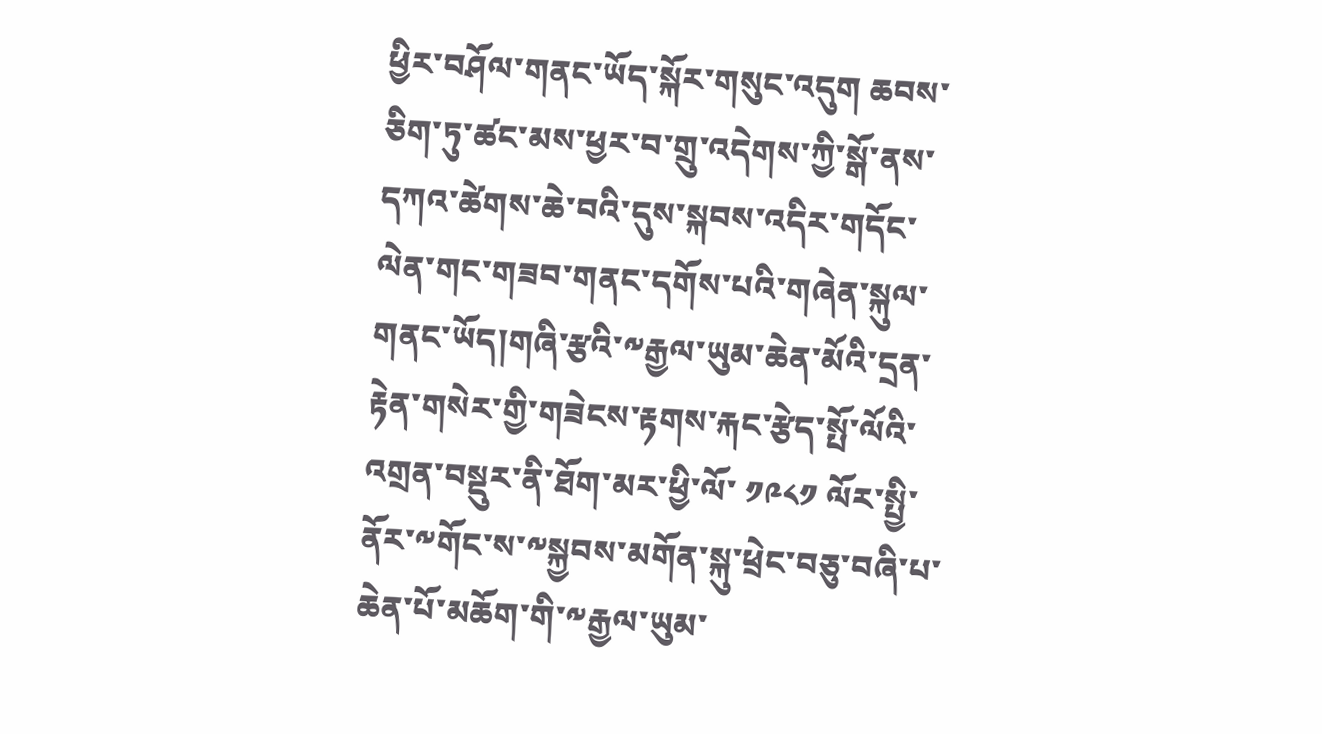ཕྱིར་བཤོལ་གནང་ཡོད་སྐོར་གསུང་འདུག ཆབས་ཅིག་ཏུ་ཚང་མས་ཕྱར་བ་གྲུ་འདེགས་ཀྱི་སྒོ་ནས་དཀའ་ཚེགས་ཆེ་བའི་དུས་སྐབས་འདིར་གདོང་ལེན་གང་གཟབ་གནང་དགོས་པའི་གཞེན་སྐུལ་གནང་ཡོད།གཞི་རྩའི་༸རྒྱལ་ཡུམ་ཆེན་མོའི་དྲན་རྟེན་གསེར་གྱི་གཟེངས་རྟགས་རྐང་རྩེད་སྤོ་ལོའི་འགྲན་བསྡུར་ནི་ཐོག་མར་ཕྱི་ལོ་ ༡༩༨༡ ལོར་སྤྱི་ནོར་༸གོང་ས་༸སྐྱབས་མགོན་སྐུ་ཕྲེང་བཅུ་བཞི་པ་ཆེན་པོ་མཆོག་གི་༸རྒྱལ་ཡུམ་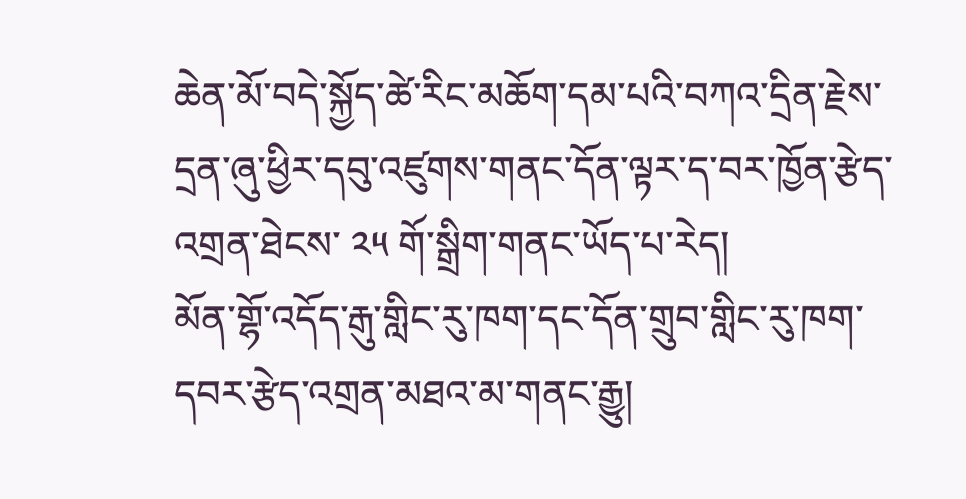ཆེན་མོ་བདེ་སྐྱོད་ཚེ་རིང་མཆོག་དམ་པའི་བཀའ་དྲིན་རྗེས་དྲན་ཞུ་ཕྱིར་དབུ་འཛུགས་གནང་དོན་ལྟར་ད་བར་ཁྱོན་རྩེད་འགྲན་ཐེངས་ ༢༥ གོ་སྒྲིག་གནང་ཡོད་པ་རེད།
མོན་གྷོ་འདོད་རྒུ་གླིང་རུ་ཁག་དང་དོན་གྲུབ་གླིང་རུ་ཁག་དབར་རྩེད་འགྲན་མཐའ་མ་གནང་རྒྱུ།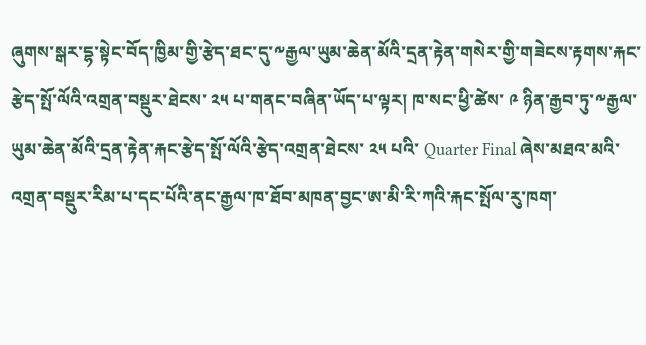ཞུགས་སྒར་དྷ་སྟེང་བོད་ཁྱིམ་གྱི་རྩེད་ཐང་དུ་༸རྒྱལ་ཡུམ་ཆེན་མོའི་དྲན་རྟེན་གསེར་གྱི་གཟེངས་རྟགས་རྐང་རྩེད་སྤོ་ལོའི་འགྲན་བསྡུར་ཐེངས་ ༢༥ པ་གནང་བཞིན་ཡོད་པ་ལྟར། ཁ་སང་ཕྱི་ཚེས་ ༩ ཉིན་རྒྱབ་ཏུ་༸རྒྱལ་ཡུམ་ཆེན་མོའི་དྲན་རྟེན་རྐང་རྩེད་སྤོ་ལོའི་རྩེད་འགྲན་ཐེངས་ ༢༥ པའི་ Quarter Final ཞེས་མཐའ་མའི་འགྲན་བསྡུར་རིམ་པ་དང་པོའི་ནང་རྒྱལ་ཁ་ཐོབ་མཁན་བྱང་ཨ་མི་རི་ཀའི་རྐང་སྤོལ་རུ་ཁག་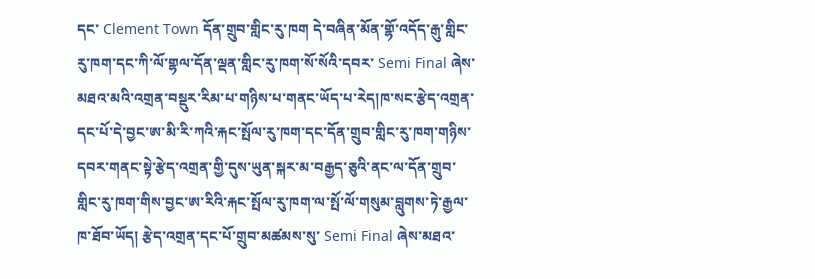དང་ Clement Town དོན་གྲུབ་གླིང་རུ་ཁག དེ་བཞིན་མོན་གྷོ་འདོད་རྒུ་གླིང་རུ་ཁག་དང་ཀི་ལོ་གྷལ་དོན་ལྡན་གླིང་རུ་ཁག་སོ་སོའི་དབར་ Semi Final ཞེས་མཐའ་མའི་འགྲན་བསྡུར་རིམ་པ་གཉིས་པ་གནང་ཡོད་པ་རེད།ཁ་སང་རྩེད་འགྲན་དང་པོ་དེ་བྱང་ཨ་མི་རི་ཀའི་རྐང་སྤོལ་རུ་ཁག་དང་དོན་གྲུབ་གླིང་རུ་ཁག་གཉིས་དབར་གནང་སྟེ་རྩེད་འགྲན་གྱི་དུས་ཡུན་སྐར་མ་བརྒྱད་ཅུའི་ནང་ལ་དོན་གྲུབ་གླིང་རུ་ཁག་གིས་བྱང་ཨ་རིའི་རྐང་སྤོལ་རུ་ཁག་ལ་སྤོ་ལོ་གསུམ་བླུགས་ཏེ་རྒྱལ་ཁ་ཐོབ་ཡོད། རྩེད་འགྲན་དང་པོ་གྲུབ་མཚམས་སུ་ Semi Final ཞེས་མཐའ་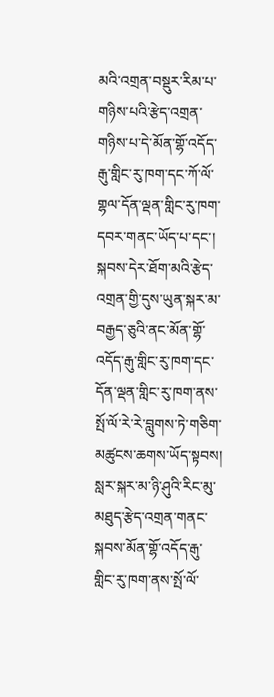མའི་འགྲན་བསྡུར་རིམ་པ་གཉིས་པའི་རྩེད་འགྲན་གཉིས་པ་དེ་མོན་གྷོ་འདོད་རྒུ་གླིང་རུ་ཁག་དང་ཀོ་ལོ་གྷལ་དོན་ལྡན་གླིང་རུ་ཁག་དབར་གནང་ཡོད་པ་དང་། སྐབས་དེར་ཐོག་མའི་རྩེད་འགྲན་གྱི་དུས་ཡུན་སྐར་མ་བརྒྱད་ཅུའི་ནང་མོན་གྷོ་འདོད་རྒུ་གླིང་རུ་ཁག་དང་དོན་ལྡན་གླིང་རུ་ཁག་ནས་སྤོ་ལོ་རེ་རེ་བླུགས་ཏེ་གཅིག་མཚུངས་ཆགས་ཡོད་སྟབས། སླར་སྐར་མ་ཉི་ཤུའི་རིང་མུ་མཐུད་རྩེད་འགྲན་གནང་སྐབས་མོན་གྷོ་འདོད་རྒུ་གླིང་རུ་ཁག་ནས་སྤོ་ལོ་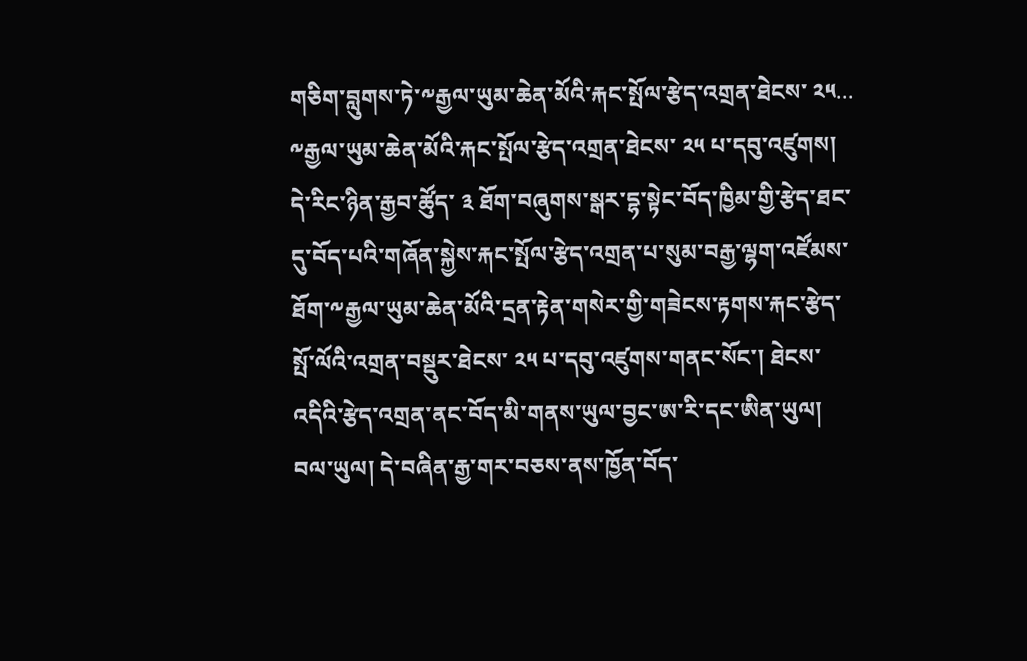གཅིག་བླུགས་ཏེ་༸རྒྱལ་ཡུམ་ཆེན་མོའི་རྐང་སྤོལ་རྩེད་འགྲན་ཐེངས་ ༢༥...
༸རྒྱལ་ཡུམ་ཆེན་མོའི་རྐང་སྤོལ་རྩེད་འགྲན་ཐེངས་ ༢༥ པ་དབུ་འཛུགས།
དེ་རིང་ཉིན་རྒྱབ་ཚོུད་ ༣ ཐོག་བཞུགས་སྒར་དྷ་སྟེང་བོད་ཁྱིམ་གྱི་རྩེད་ཐང་དུ་བོད་པའི་གཞོན་སྐྱེས་རྐང་སྤོལ་རྩེད་འགྲན་པ་སུམ་བརྒྱ་ལྷག་འཛོམས་ཐོག་༸རྒྱལ་ཡུམ་ཆེན་མོའི་དྲན་རྟེན་གསེར་གྱི་གཟེངས་རྟགས་རྐང་རྩེད་སྤོ་ལོའི་འགྲན་བསྡུར་ཐེངས་ ༢༥ པ་དབུ་འཛུགས་གནང་སོང་། ཐེངས་འདིའི་རྩེད་འགྲན་ནང་བོད་མི་གནས་ཡུལ་བྱང་ཨ་རི་དང་ཨིན་ཡུལ། བལ་ཡུལ། དེ་བཞིན་རྒྱ་གར་བཅས་ནས་ཁྱོན་བོད་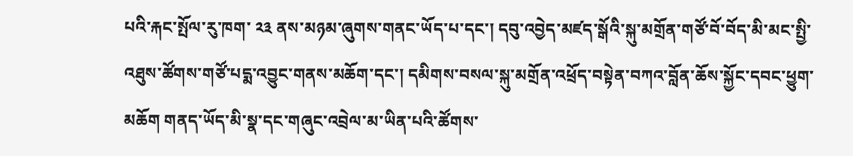པའི་རྐང་སྤོལ་རུ་ཁག་ ༢༣ ནས་མཉམ་ཞུགས་གནང་ཡོད་པ་དང་། དབུ་འབྱེད་མཛད་སྒོའི་སྐུ་མགྲོན་གཙོ་བོ་བོད་མི་མང་སྤྱི་འཐུས་ཚོགས་གཙོ་པདྨ་འབྱུང་གནས་མཆོག་དང་། དམིགས་བསལ་སྐུ་མགྲོན་འཕྲོད་བསྟེན་བཀའ་བློན་ཆོས་སྐྱོང་དབང་ཕྱུག་མཆོག གནད་ཡོད་མི་སྣ་དང་གཞུང་འབྲེལ་མ་ཡིན་པའི་ཚོགས་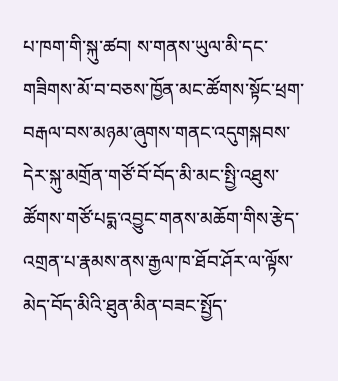པ་ཁག་གི་སྐུ་ཚབ། ས་གནས་ཡུལ་མི་དང་གཟིགས་མོ་བ་བཅས་ཁྱོན་མང་ཚོགས་སྟོང་ཕྲག་བརྒལ་བས་མཉམ་ཞུགས་གནང་འདུགསྐབས་དེར་སྐུ་མགྲོན་གཙོ་བོ་བོད་མི་མང་སྤྱི་འཐུས་ཚོགས་གཙོ་པདྨ་འབྱུང་གནས་མཆོག་གིས་རྩེད་འགྲན་པ་རྣམས་ནས་རྒྱལ་ཁ་ཐོབ་ཤོར་ལ་ལྟོས་མེད་བོད་མིའི་ཐུན་མིན་བཟང་སྤྱོད་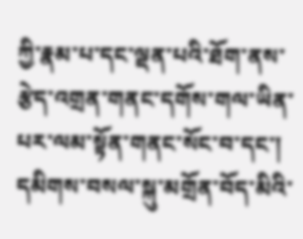ཀྱི་རྣམ་པ་དང་ལྡན་པའི་ཐོག་ནས་རྩེད་འགྲན་གནང་དགོས་གལ་ཡིན་པར་ལམ་སྟོན་གནང་སོང་བ་དང་། དམིགས་བསལ་སྐུ་མགྲོན་བོད་མིའི་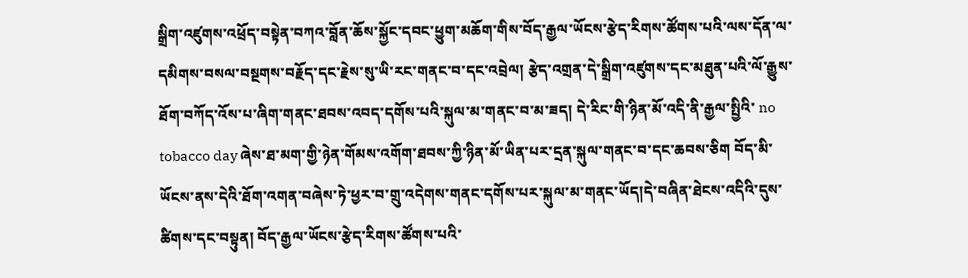སྒྲིག་འཛུགས་འཕྲོད་བསྟེན་བཀའ་བློན་ཆོས་སྐྱོང་དབང་ཕྱུག་མཆོག་གིས་བོད་རྒྱལ་ཡོངས་རྩེད་རིགས་ཚོགས་པའི་ལས་དོན་ལ་དམིགས་བསལ་བསྔགས་བརྗོད་དང་རྗེས་སུ་ཡི་རང་གནང་བ་དང་འབྲེལ། རྩེད་འགྲན་དེ་སྒྲིག་འཛུགས་དང་མཐུན་པའི་ལོ་རྒྱུས་ཐོག་བཀོད་འོས་པ་ཞིག་གནང་ཐབས་འབད་དགོས་པའི་སྐུལ་མ་གནང་བ་མ་ཟད། དེ་རིང་གི་ཉིན་མོ་འདི་ནི་རྒྱལ་སྤྱིའི་ no tobacco day ཞེས་ཐ་མག་གྱི་ཉེན་གོམས་འགོག་ཐབས་ཀྱི་ཉིན་མོ་ཡིན་པར་དྲན་སྐུལ་གནང་བ་དང་ཆབས་ཅིག བོད་མི་ཡོངས་ནས་དེའི་ཐོག་འགན་བཞེས་ཏེ་ཕྱར་བ་གྲུ་འདེགས་གནང་དགོས་པར་སྐུལ་མ་གནང་ཡོད།དེ་བཞིན་ཐེངས་འདིའི་དུས་ཚིགས་དང་བསྟུན། བོད་རྒྱལ་ཡོངས་རྩེད་རིགས་ཚོགས་པའི་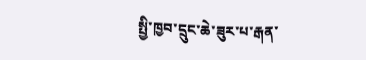སྤྱི་ཁྱབ་དྲུང་ཆེ་ཟུར་པ་རྒན་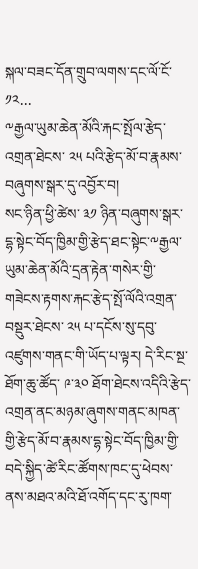སྐལ་བཟང་དོན་གྲུབ་ལགས་དང་ལོ་ངོ་ ༡༢...
༸རྒྱལ་ཡུམ་ཆེན་མོའི་རྐང་སྤོལ་རྩེད་འགྲན་ཐེངས་ ༢༥ པའི་རྩེད་མོ་བ་རྣམས་བཞུགས་སྒར་དུ་འབྱོར་བ།
སང་ཉིན་ཕྱི་ཚེས་ ༣༡ ཉིན་བཞུགས་སྒར་དྷ་སྟེང་བོད་ཁྱིམ་གྱི་རྩེད་ཐང་སྟེང་༸རྒྱལ་ཡུམ་ཆེན་མོའི་དྲན་རྟེན་གསེར་གྱི་གཟེངས་རྟགས་རྐང་རྩེད་སྤོ་ལོའི་འགྲན་བསྡུར་ཐེངས་ ༢༥ པ་དངོས་སུ་དབུ་འཛུགས་གནང་གི་ཡོད་པ་ལྟར། དེ་རིང་སྔ་ཐོག་ཆུ་ཚོད་ ༩་༣༠ ཐོག་ཐེངས་འདིའི་རྩེད་འགྲན་ནང་མཉམ་ཞུགས་གནང་མཁན་གྱི་རྩེད་མོ་བ་རྣམས་དྷ་སྟེང་བོད་ཁྱིམ་གྱི་བདེ་སྐྱིད་ཚེ་རིང་ཚོགས་ཁང་དུ་ཕེབས་ནས་མཐའ་མའི་ཐོ་འགོད་དང་རུ་ཁག་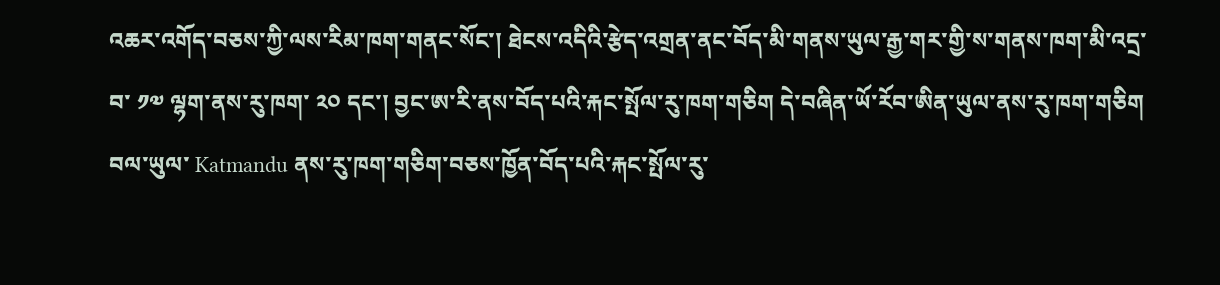འཆར་འགོད་བཅས་ཀྱི་ལས་རིམ་ཁག་གནང་སོང་། ཐེངས་འདིའི་རྩེད་འགྲན་ནང་བོད་མི་གནས་ཡུལ་རྒྱ་གར་གྱི་ས་གནས་ཁག་མི་འདྲ་བ་ ༡༧ ལྷག་ནས་རུ་ཁག་ ༢༠ དང་། བྱང་ཨ་རི་ནས་བོད་པའི་རྐང་སྤོལ་རུ་ཁག་གཅིག དེ་བཞིན་ཡོ་རོབ་ཨིན་ཡུལ་ནས་རུ་ཁག་གཅིག བལ་ཡུལ་ Katmandu ནས་རུ་ཁག་གཅིག་བཅས་ཁྱོན་བོད་པའི་རྐང་སྤོལ་རུ་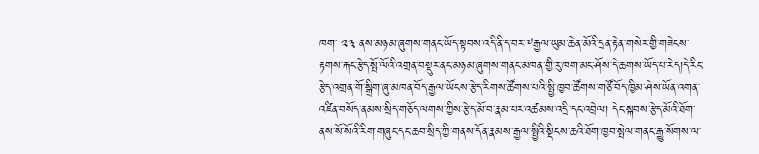ཁག་ ༢༣ ནས་མཉམ་ཞུགས་གནང་ཡོད་སྟབས་འདི་ནི་ད་བར་༸རྒྱལ་ཡུམ་ཆེན་མོའི་དྲན་རྟེན་གསེར་གྱི་གཟེངས་རྟགས་རྐང་རྩེད་སྤོ་ལོའི་འགྲན་བསྡུར་ནང་མཉམ་ཞུགས་གནང་མཁན་གྱི་རུ་ཁག་མང་ཤོས་དེ་ཆགས་ཡོད་པ་རེད།དེ་རིང་རྩེད་འགྲན་གོ་སྒྲིག་ཞུ་མཁན་བོད་རྒྱལ་ཡོངས་རྩེད་རིགས་ཚོགས་པའི་སྤྱི་ཁྱབ་ཚོགས་གཙོ་བོད་ཁྱིམ་ཤེས་ཡོན་འགན་འཛིན་བསོད་ནམས་སྲིད་གཅོད་ལགས་ཀྱིས་རྩེད་མོ་བ་རྣམ་པར་འཚམས་འདྲི་དང་འབྲེལ། དེང་སྐབས་རྩེད་མོའི་ཐོག་ནས་སོ་སོའི་རིག་གཞུང་དང་ཆབ་སྲིད་ཀྱི་གནས་དོན་རྣམས་རྒྱལ་སྤྱིའི་སྡིངས་ཆའི་ཐོག་ཁྱབ་སྤེལ་གནང་རྒྱུ་སོགས་ལ་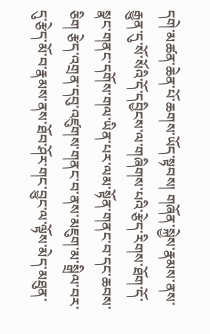དགེ་མཚན་ཆེན་པོ་ཆགས་ཡོད་སྟབས། གཞོན་སྐྱེས་རྣམས་ནས་རྒྱུན་དུ་སོ་སོའི་དོ་དབྱིངས་ལ་གཞིགས་པའི་རྩེད་རིགས་ཐོག་དོ་སྣང་གནང་དགོས་གལ་ཡིན་པར་ལམ་སྟོན་གནང་བ་དང་ཆབས་ཅིག རྩེད་འགྲན་དབུ་འཛུགས་གནང་བ་ནས་མཇུག་མ་སྒྲིལ་བར་དུ་རྩེད་མོ་བ་རྣམས་ནས་ཐོབ་ཤོར་གང་བྱུང་ལ་ལྟོས་མེད་མཐུན་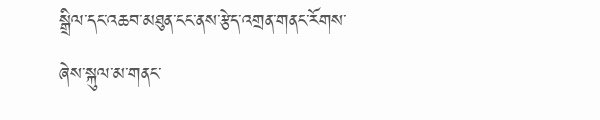སྒྲིལ་དང་འཆབ་མཐུན་ངང་ནས་རྩེད་འགྲན་གནང་རོགས་ཞེས་སྐུལ་མ་གནང་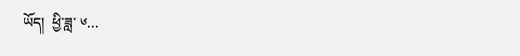ཡོད།  ཕྱི་ཟླ་ ༦...